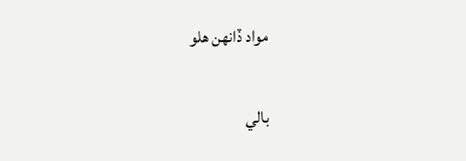مواد ڏانھن هلو

بالي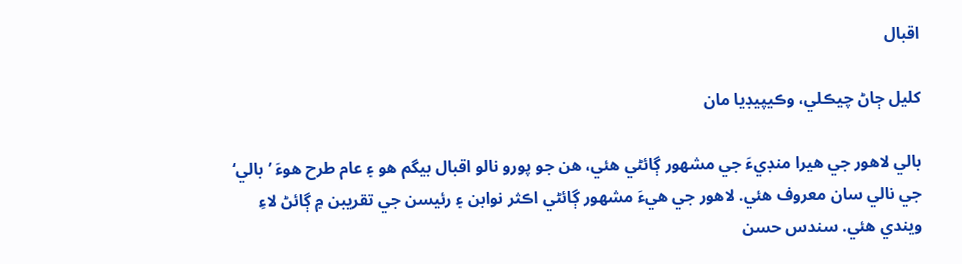اقبال

کليل ڄاڻ چيڪلي، وڪيپيڊيا مان

بالي لاهور جي هيرا منڊيءَ جي مشهور ڳائڻي هئي، هن جو پورو نالو اقبال بيگم هو ۽ عام طرح هوءَ ’بالي‘ جي نالي سان معروف هئي. لاهور جي هيءَ مشهور ڳائڻي اڪثر نوابن ۽ رئيسن جي تقريبن ۾ ڳائڻ لاءِ ويندي هئي. سندس حسن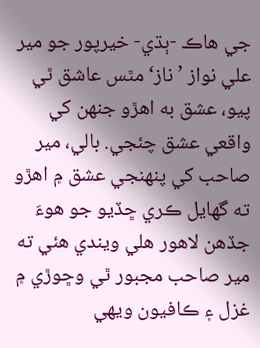جي هاڪ -ٻڌي- خيرپور جو مير علي نواز ’ناز‘ مٿس عاشق ٿي پيو، عشق به اهڙو جنهن کي واقعي عشق چئجي. بالي، مير صاحب کي پنهنجي عشق ۾ اهڙو ته گهايل ڪري ڇڏيو جو هوءَ جڏهن لاهور هلي ويندي هئي ته مير صاحب مجبور ٿي وڇوڙي ۾ غزل ۽ ڪافيون ويهي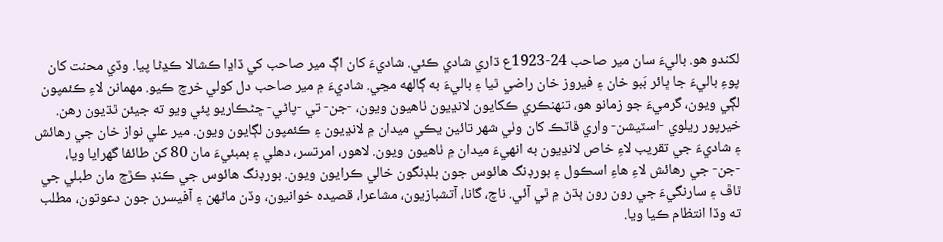لکندو هو. باليءَ سان مير صاحب 24-1923ع ڌاري شادي ڪئي. شاديءَ کان اڳ مير صاحب کي ڏاڍا ڪشالا ڪڍڻا پيا. وڏي محنت کان پوءِ باليءَ جا ڀائر بَبو خان ۽ فيروز خان راضي ٿيا ۽ باليءَ به ڳالهه مڃي. شاديءَ ۾ مير صاحب دل کولي خرچ ڪيو. مهمانن لاءِ ڪئمپون لڳي ويون، گرميءَ جو زمانو هو، تنهنڪري ڪکايون لانڍيون ٺاهيون ويون، -جن- تي -پاڻي- ڇڻڪاريو پئي ويو ته جيئن ٿڌيون رهن. خيرپور ريلوي -اسٽيشن- واري ڦاٽڪ کان وٺي شهر تائين يڪي ميدان ۾ لانڍيون ۽ ڪئمپون لڳايون ويون. مير علي نواز خان جي رهائش ۽ شاديءَ جي تقريب لاءِ خاص لانڍيون به انهيءَ ميدان ۾ ٺاهيون ويون. لاهور، امرتسر، دهلي ۽ بمبئيءَ مان 80 کن طائفا گهرايا ويا، -جن- جي رهائش لاءِ هاءِ اسڪول ۽ بورڊنگ هائوس جون بلڊنگون خالي ڪرايون ويون. بورڊنگ هائوس جي ڪنڊ ڪڙڇ مان طبلي جي ٿاڦ ۽ سارنگيءَ جي رون رون ٻڌڻ ۾ ٿي آئي. ناچ، گانا، آتشبازيون، مشاعرا، قصيده خوانيون، وڏن ماڻهن ۽ آفيسرن جون دعوتون، مطلب ته وڏا انتظام ڪيا ويا.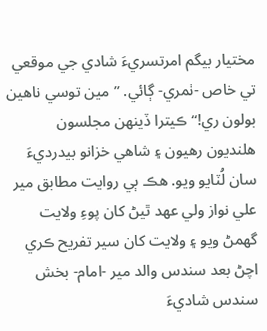مختيار بيگم امرتسريءَ شادي جي موقعي تي خاص -ٺمري- ڳائي. ”مين توسي ناهين بولون ري!“ ڪيترا ڏينهن مجلسون هلنديون رهيون ۽ شاهي خزانو بيدرديءَ سان لُٽايو ويو. هڪ ٻي روايت مطابق مير علي نواز ولي عهد ٿيڻ کان پوءِ ولايت گهمڻ ويو ۽ ولايت کان سير تفريح ڪري اچڻ بعد سندس والد مير -امام- بخش سندس شاديءَ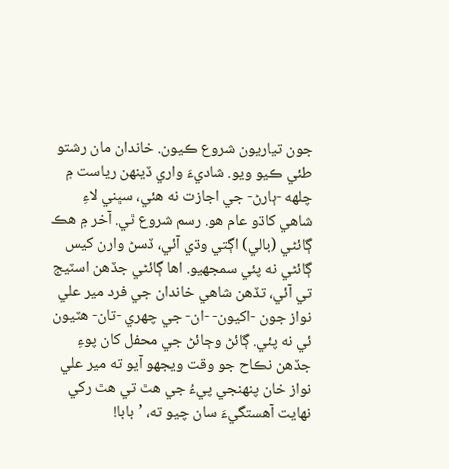جون تياريون شروع ڪيون. خاندان مان رشتو طئي ڪيو ويو. شاديءَ واري ڏينهن رياست ۾ چلهه -ٻارڻ- جي اجازت نه هئي، سڀني لاءِ شاهي کاڌو عام هو. رسم شروع ٿي. آخر ۾ هڪ ڳائڻي (بالي) اڳتي وڌي آئي، ڏسڻ وارن کيس ڳائڻي نه پئي سمجهيو. اها ڳائڻي جڏهن اسٽيج تي آئي، تڏهن شاهي خاندان جي فرد مير علي نواز جون -اکيون- -ان- جي چهري -تان- هٽيون ئي نه پئي. ڳائڻ وڄائڻ جي محفل کان پوءِ جڏهن نڪاح جو وقت ويجهو آيو ته مير علي نواز خان پنهنجي پيءُ جي هٿ تي هٿ رکي نهايت آهستگيءَ سان چيو ته، ’بابا!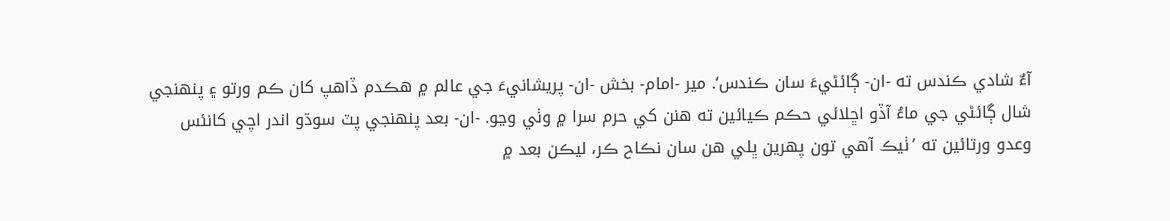آءٌ شادي ڪندس ته -ان- ڳائڻيءَ سان ڪندس‘. مير -امام- بخش -ان- پريشانيءَ جي عالم ۾ هڪدم ڏاهپ کان ڪم ورتو ۽ پنهنجي شال ڳائڻي جي ماءُ آڏو اڇلائي حڪم ڪيائين ته هنن کي حرم سرا ۾ وٺي وڃو. -ان- بعد پنهنجي پٽ سوڌو اندر اچي کانئس وعدو ورتائين ته ’ٺيڪ آهي تون پهرين ڀلي هن سان نڪاح ڪر، ليڪن بعد ۾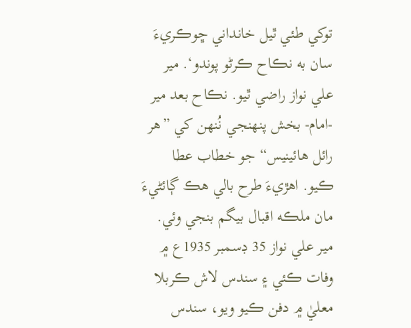توکي طئي ٿيل خانداني ڇوڪريءَ سان به نڪاح ڪرڻو پوندو‘. مير علي نواز راضي ٿيو. نڪاح بعد مير -امام- بخش پنهنجي نُنهن کي ”هر رائل هائينيس“ جو خطاب عطا ڪيو. اهڙيءَ طرح بالي هڪ ڳائڻيءَ مان ملڪه اقبال بيگم بنجي وئي. مير علي نواز 35 ڊسمبر 1935ع ۾ وفات ڪئي ۽ سندس لاش ڪربلا معليٰ ۾ دفن ڪيو ويو، سندس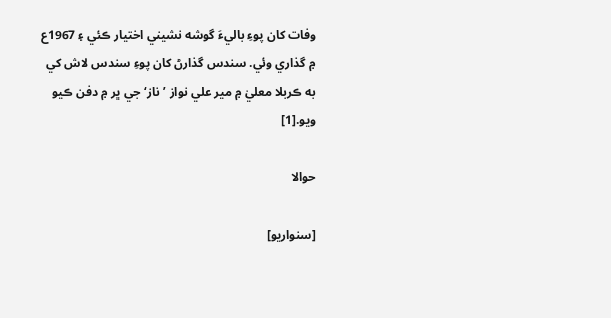وفات کان پوءِ باليءَ گوشه نشيني اختيار ڪئي ۽ 1967ع ۾ گذاري وئي. سندس گذارڻ کان پوءِ سندس لاش کي به ڪربلا معليٰ ۾ مير علي نواز ’ناز‘ جي ڀر ۾ دفن ڪيو ويو.[1]

حوالا

[سنواريو]